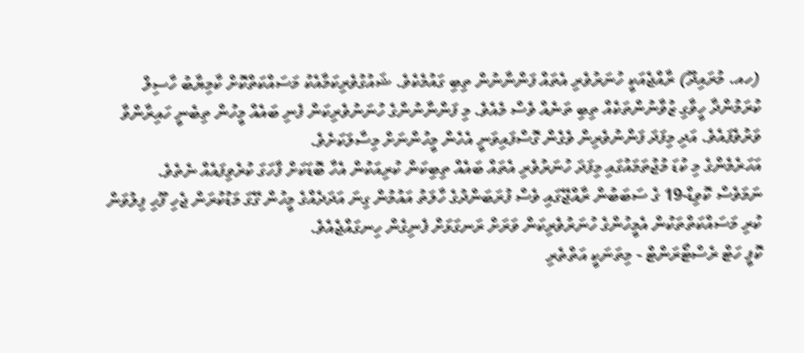(ހއ. މުރައިދޫ) ރާއްޖެއަކީ ހުނަރުވެރި އެތައް ފަންނާނުން ތިބި ގައުމެކެވެ. ޝައުގުވެރިކަމާއެކު މަސައްކަތްކޮށް ކާމިޔާބު ހާސިލް ކުރަމުންދާ ހީވާގި ޒުވާނުންތަކެއް ތިބި ތަނެއް ވެސް މެއެވެ. މި ފަންނާނުންގެ ހުނަނުވެރިކަން ފެނި ބައެއް މީހުން ތިބެނީ ހައިރާންވާ ވަރުވެފައެވެ. އަދި މިފަދަ ފަންނުވެރިން ވެގެން ގޮސްފައިވަނީ އެހެން މީހުންނަށް މިސާލަކަށެވެ.
އަހަރެމެންގެ މި ކުޑަ މުޖުތަމައުގައި މިފަދަ ހުނަރުވެރި އެތައް ބައެއް ތިބިކަން ކުރިއަކުން އެހާ ބޮޑަކަށް ފާހަގަ ކުރެވިފައެއް ނެތެވެ.
ނަމަވެސް ކޮވިޑް-19 ގެ ސަބަބުން ރާއްޖޭގައި ވެސް ފުރަބަންދުގެ ހާލަތު އައުމުން ގިނަ އަދަދެއްގެ މީހުން ގޭގަ މަޑުކުރަން ޖެހި ފޫހި ފިލުވަން ކުރި މަސައްކަތްތަކުން އެމީހުންގެ ހުނަރުވެރިކަން ވަރަށް ރަނގަޅަށް ފެނިގެން ހިނގައްޖެއެވެ.
ކޮފީ ހަޓް ރެސްޓޯރަންޓް - މިތަނަކީ އަތްތެރި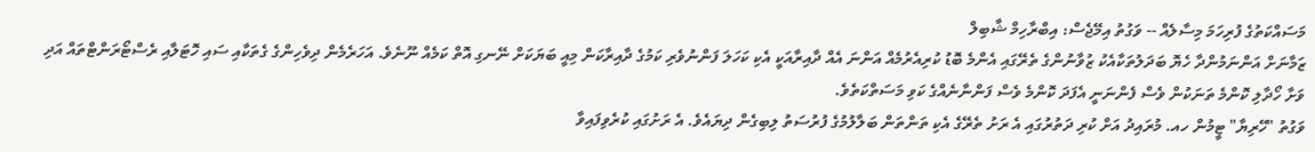މަސައްކަތުގެ ފުރިހަމަ މިސާލެއް -- ވަގުތު އިމޭޖެސް: އިބްރާހިމް ޝާބިލް
ޒަމާނަށް އަންނަމުންދާ ހެޔޮ ބަދަލުތަކާއެކު ޒުވާނުންގެ ތެރޭގައި އެންމެ ބޮޑު ކުރިއެރުމެއް އަންނަ އެއް ދާއިރާއަކީ އެކި ކަހަލަ ފަންނުވެރި ކަމުގެ ދާއިރާކަން މިއީ ބަޔަކަށް ނޭނގި އޮތް ކަމެއް ނޫނެވެ. އަހަރެމެން ދިވެހިންގެ ގެތަކާއި ސައި ހޮޓަލާއި ރެސްޓޯރަންޓްތައް އަދި ވަށާ ހޯދާލި ކޮންމެ ތަނަކުން ވެސް ފެންނަނީ އެފަދަ ކޮންމެ ވެސް ފަންނާނެއްގެ ކަވި މަސަތްކަތެވެ.
ވަގުތު "ހޭރިޔާ" ޓީމުން ހއ. މުރައިދު އަށް ކުރި ދަތުރުގައި އެ ރަށު ތެރޭގެ އެކި ތަންތަން ބަލާލުމުގެ ފުރުސަތު ލިބިގެން ދިޔައެވެ. އެ ރަށުގައި ކުރެވިފައިވާ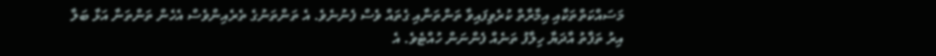މަސައްކަތްތަކާއި އިމާރާތް ކުރެވިފައިވާ ތަންތަނާއި ގެތައް ވެސް ފެނުނެވެ. އެ ތަންތަނުގެ ތެރެއިންވެސް އެހެން ތަންތަނާ އަޅާ ބަލާ އިރު ތަފާތު އާދަޔާ ހިލާފު ތަނެއް ފެންނަން ހުއްޓެވެ. އެ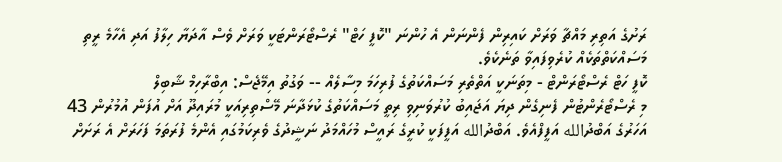ރަށުގެ އަތިރި މައްޗާ ވަރަށް ކައިރިން ފެންނަން އެ ހުންނަ "ކޮފީ ހަޓް" ރެސްޓޯރަންޓަކީ ވަރަށް ވެސް އާދަޔާ ހިލާފު އަދި އެހާމެ ރީތި މަސައްކަތްތަކެއް ކުރެވިފައިވާ ތަނެކެވެ.
ކޮފީ ހަޓް ރެސްޓޯރަންޓް - މިތަނަކީ އަތްތެރި މަސައްކަތުގެ ފުރިހަމަ މިސާލެއް -- ވަގުތު އިމޭޖެސް: އިބްރާހިމް ޝާބިލް
މި ރެސްޓޯރެންޓުން ފެނިގެން ދިޔަ އަޖައިބު ކުރުވަނިވި ރިތީ މަސައްކަތުގެ ކުޅަދާނަ މޭސްތިރިއަކީ މުރައިދޫ އަށް އުފަން އުމުރުން 43 އަހަރުގެ އަބްދުالله އަފީފްއެވެ. އަބްދުالله އަފީފަކީ ކުރީގެ ރައީސް މުހައްމަދު ނަޝީދުގެ ވެރިކަމުގައި އެންމެ ފުރަތަމަ ފަހަރަށް އެ ރަށަށް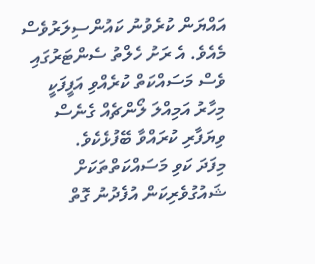އައްޔަން ކުރެވުނު ކައުންސިލަރުވެސް މެއެވެ. އެ ރަށު ހެލްތު ސެންޓަރުގައި ވެސް މަސައްކަތް ކުރެއްވި އަފީފަކީ މިހާރު އަމިއްލަ ލޯންޗެއް ގެނެސް ވިޔަފާރި ކުރައްވާ ބޭފުޅެކެވެ.
މިފަދަ ކަވި މަސައްކަތްތަކަށް ޝައުގުވެރިކަން އުފެދުނު ގޮތް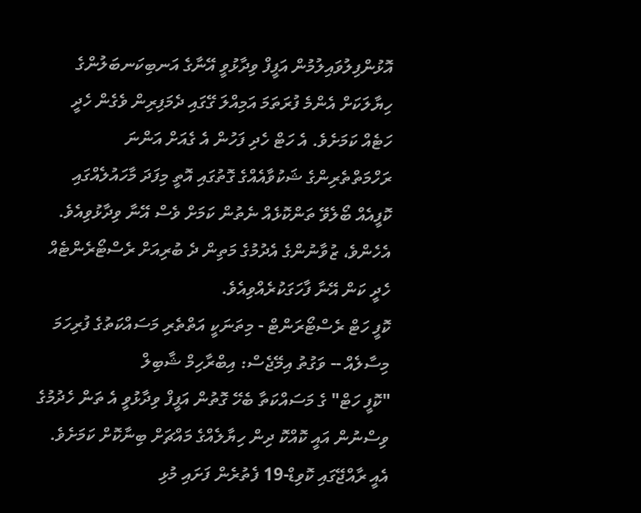އޮޅުންފިލުވައިލުމުން އަފީފް ވިދާޅުވީ އޭނާގެ އަނބިކަނބަލުންގެ ހިޔާލަކަށް އެންމެ ފުރަތަމަ އަމިއްލަ ގޭގައި ދެމަފިރިން ވެގެން ހެދީ ހަޓެއް ކަމަށެވެ. އެ ހަޓް ހެދި ފަހުން އެ ގެއަށް އަންނަ ރަހްމަތްތެރިންގެ ޝަކުވާއެއްގެ ގޮތުގައި އޮތީ މިފަދަ މާހައުލެއްގައި ކޮފީއެއް ބޯލެވޭ ތަންކޮޅެއް ނެތުން ކަމަށް ވެސް އޭނާ ވިދާޅުވިއެވެ.
އެހެންވެ، ޒުވާނުންގެ އެދުމުގެ މަތިން ދެ ބުރިއަށް ރެސްޓޯރެންޓެއް ހެދީ ކަން އޭނާ ފާހަގަކުރެއްވިއެވެ.
ކޮފީ ހަޓް ރެސްޓޯރަންޓް - މިތަނަކީ އަތްތެރި މަސައްކަތުގެ ފުރިހަމަ މިސާލެއް -- ވަގުތު އިމޭޖެސް: އިބްރާހިމް ޝާބިލް
"ކޮފީ ހަޓް" ގެ މަސައްކަތާ ބެހޭ ގޮތުން އަފީފް ވިދާޅުވީ އެ ތަން ހެދުމުގެ ވިސްނުން އައީ ކޮއްކޮ ދިން ހިޔާލެއްގެ މައްޗަށް ބިނާކޮށް ކަމަށެވެ. އެއީ ރާއްޖޭގައި ކޮވިޑް-19 ފެތުރެން ފަށައި މުޅި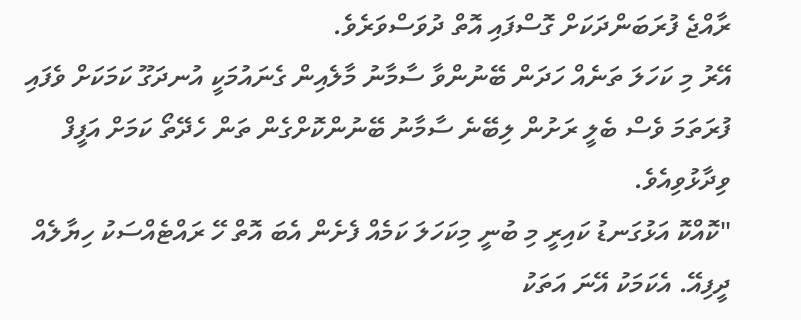ރާއްޖެ ފުރަބަންދަކަށް ގޮސްފައި އޮތް ދުވަސްވަރެވެ.
އޭރު މި ކަހަލަ ތަނެއް ހަދަން ބޭނުންވާ ސާމާނު މާލެއިން ގެނައުމަކީ އުނދަގޫ ކަމަކަށް ވެފައި ފުރަތަމަ ވެސް ބެލީ ރަށުން ލިބޭނެ ސާމާނު ބޭނުންކޮށްގެން ތަން ހެދޭތޯ ކަމަށް އަފީފް ވިދާޅުވިއެވެ.
"ކޮއްކޮ އަޅުގަނޑު ކައިރީ މި ބުނީ މިކަހަލަ ކަމެއް ފެށެން އެބަ އޮތް ހޭ ރައްޓެއްސަކު ހިޔާލެއް ދީފިއޭ. އެކަމަކު އޭނަ އަތަކު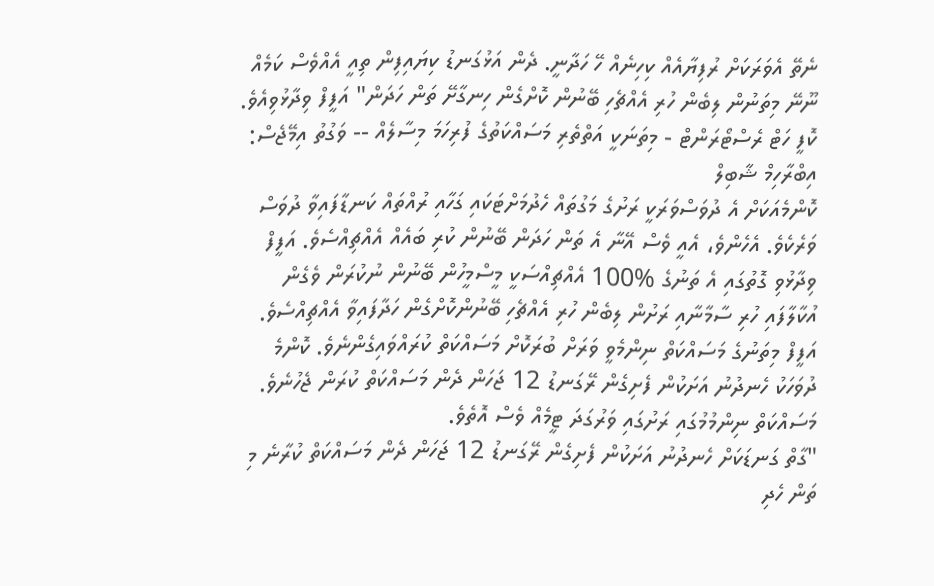ނެތޭ އެވަރަކަށް ރުފިޔާއެއް ކިހިނެއް ހޭ ހަދާނީ. ދެން އަޅުގަނޑު ކިޔައިފިން ތިއީ އެއްވެސް ކަމެއް ނޫނޭ މިތަނުން ލިބެން ހުރި އެއްޗެހި ބޭނުން ކޮށްގެން ހިނގާށޭ ތަން ހަދަން" އަފީފް ވިދާޅުވިއެވެ.
ކޮފީ ހަޓް ރެސްޓޯރަންޓް - މިތަނަކީ އަތްތެރި މަސައްކަތުގެ ފުރިހަމަ މިސާލެއް -- ވަގުތު އިމޭޖެސް: އިބްރާހިމް ޝާބިލް
ކޮންމެއަކަށް އެ ދުވަސްވަރަކީ ރަށުގެ މަގުތައް ހެދުމަށްޓަކައި ގަހާއި ރުއްތައް ކަނޑާފައިވާ ދުވަސް ވަރެކެވެ. އެހެންވެ، އެއީ ވެސް އޭނާ އެ ތަން ހަދަން ބޭނުން ކުރި ބައެއް އެއްޗިއްސެވެ. އަފީފް ވިދާޅުވި ގޮތުގައި އެ ތަނުގެ %100 އެއްޗިއްސަކީ މީސްމީހުން ބޭނުން ނުކުރަން ވެގެން އުކާލާފައި ހުރި ސާމާނާއި ރަށުން ލިބެން ހުރި އެއްޗެހި ބޭނުންކޮށްގެން ހަދާފައިވާ އެއްޗިއްސެވެ.
އަފީފް މިތަނުގެ މަސައްކަތް ނިންމެވީ ވަރަށް ބުރަކޮށް މަސައްކަތް ކުރައްވައިގެންނެވެ. ކޮންމެ ދުވަހަކު ހެނދުނު އަށަކުން ފެށިގެން ރޭގަނޑު 12 ޖަހަން ދެން މަސައްކަތް ކުރަން ޖެހުނެވެ. މަސައްކަތް ނިންމުމުގައި ރަށުގައި ވަރުގަދަ ޓީމެއް ވެސް އޮތެވެ.
"ގާތް ގަނޑަކަށް ހެނދުނު އަށަކުން ފެށިގެން ރޭގަނޑު 12 ޖަހަން ދެން މަސައްކަތް ކުރާނެ މި ތަން ހެދި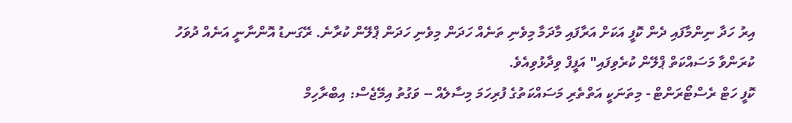އިރު ހަދާ ނިންމާފައި ދެން ކޮފީ އަކަށް އަރާފައި މާދަމާ މިވެނި ތަނެއް ހަދަން މިވެނި ހަދަން ޕްލޭން ކުރާނެ. ރޭގަނޑު އޮންނާނީ އަނެއް ދުވަހު ކުރަންވާ މަސައްކަތް ޕްލޭން ކުރެވިފައި" އަފީފް ވިދާޅުވިއެވެ.
ކޮފީ ހަޓް ރެސްޓޯރަންޓް - މިތަނަކީ އަތްތެރި މަސައްކަތުގެ ފުރިހަމަ މިސާލެއް -- ވަގުތު އިމޭޖެސް: އިބްރާހިމް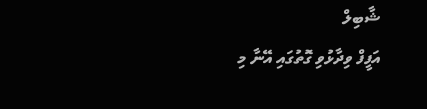ޝާބިލް
އަފީފް ވިދާޅުވި ގޮތުގައި އޭނާ މި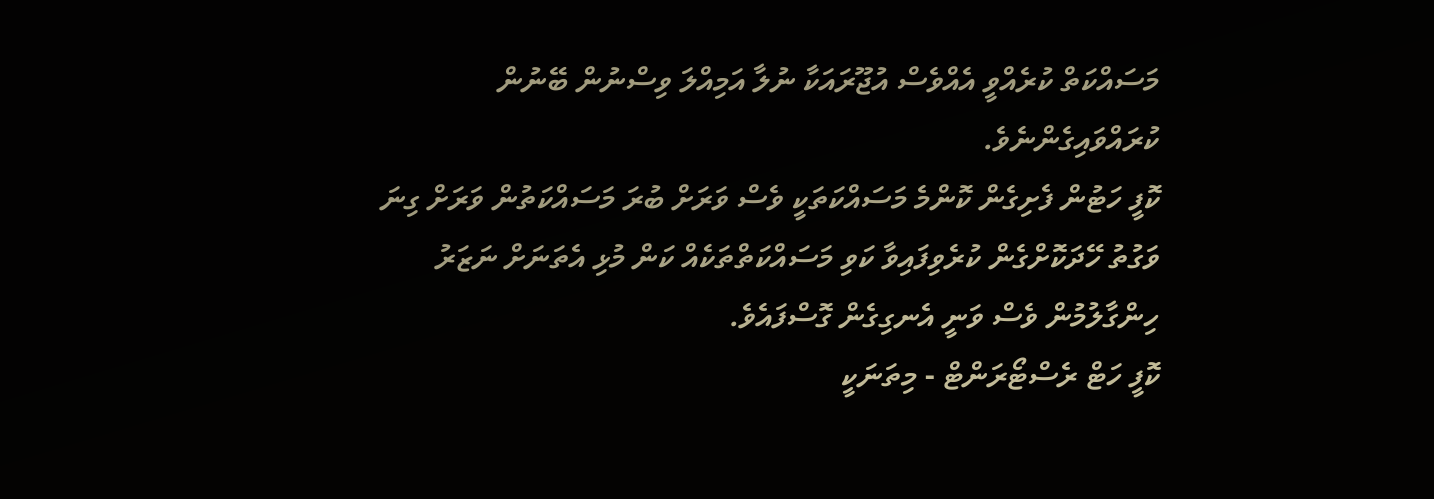މަސައްކަތް ކުރެއްވީ އެއްވެސް އުޖޫރައަކާ ނުލާ އަމިއްލަ ވިސްނުން ބޭނުން ކުރައްވައިގެންނެވެ.
ކޮފީ ހަޓުން ފެށިގެން ކޮންމެ މަސައްކަތަކީ ވެސް ވަރަށް ބުރަ މަސައްކަތުން ވަރަށް ގިނަ ވަގުތު ހޭދަކޮށްގެން ކުރެވިފައިވާ ކަވި މަސައްކަތްތަކެއް ކަން މުޅި އެތަނަށް ނަޒަރު ހިންގާލުމުން ވެސް ވަނީ އެނގިގެން ގޮސްފައެވެ.
ކޮފީ ހަޓް ރެސްޓޯރަންޓް - މިތަނަކީ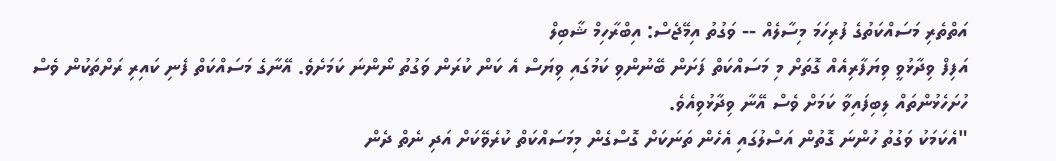އަތްތެރި މަސައްކަތުގެ ފުރިހަމަ މިސާލެއް -- ވަގުތު އިމޭޖެސް: އިބްރާހިމް ޝާބިލް
އަފިފް ވިދާޅުވީ ވިޔަފާރިއެއް ގޮތަށް މި މަސައްކަތް ފަށަން ބޭނުންވި ކަމުގައި ވިޔަސް އެ ކަން ކުރަން ވަގުތު ނޯންނަ ކަމަށެވެ. އޭނާގެ މަސައްކަތް ފެނި ކައިރި ރަށްތަކުން ވެސް ހުށަހެޅުންތައް ލިބިފައިވާ ކަމަށް ވެސް އޭނާ ވިދާޅުވިއެވެ.
"އެކަމަކު ވަގުތު ހުންނަ ގޮތުން އަސްލުގައި އެހެން ތަނަކަށް ގޮސްގެން މިމަސައްކަތް ކުރެވޭކަށް އަދި ނެތް ދެން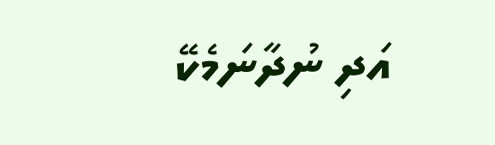އަދި ނުދާނަމެކޭ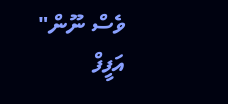ވެސް ނޫން" އަފީފް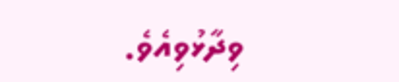ވިދާޅުވިއެވެ.